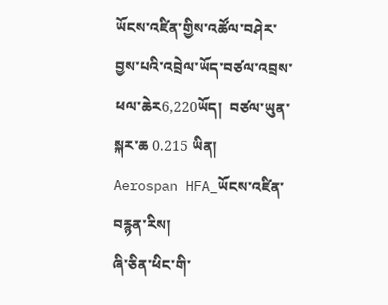ཡོངས་འཛིན་གྱིས་འཚོལ་བཤེར་བྱས་པའི་འབྲེལ་ཡོད་བཙལ་འབྲས་ཕལ་ཆེར6,220ཡོད།  བཙལ་ཡུན་སྐར་ཆ 0.215 ཡིན།
Aerospan HFA_ཡོངས་འཛིན་བརྙན་རིས།
ཞི་ཅིན་ཕིང་གི་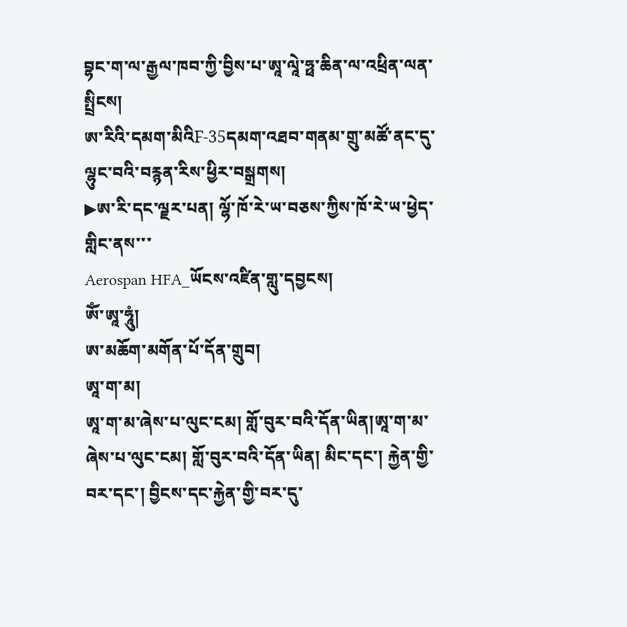བྷང་ག་ལ་རྒྱལ་ཁབ་ཀྱི་བྱིས་པ་ཨཱ་ལཱེ་ཧྥ་ཆིན་ལ་འཕྲིན་ལན་སྤྲིངས།
ཨ་རིའི་དམག་མིའིF-35དམག་འཐབ་གནམ་གྲུ་མཚོ་ནང་དུ་ལྷུང་བའི་བརྙན་རིས་ཕྱིར་བསྒྲགས།
▶ཨ་རི་དང་ལྗར་པན། ལྷོ་ཁོ་རེ་ཡ་བཅས་ཀྱིས་ཁོ་རེ་ཡ་ཕྱེད་གླིང་ནས་་་
Aerospan HFA_ཡོངས་འཛིན་གླུ་དབྱངས།
ཨོཾ་ཨཱ་ཧཱུཾ།
ཨ་མཆོག་མགོན་པོ་དོན་གྲུབ།
ཨཱ་ག་མ།
ཨཱ་ག་མ་ཞེས་པ་ལུང་ངམ། གློ་བུར་བའི་དོན་ཡིན།ཨཱ་ག་མ་ཞེས་པ་ལུང་ངམ། གློ་བུར་བའི་དོན་ཡིན། མིང་དང་། རྐྱེན་གྱི་བར་དང་། བྱིངས་དང་རྐྱེན་གྱི་བར་དུ་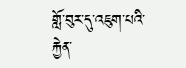གློ་བུར་དུ་འཇུག་པའི་རྐྱེན་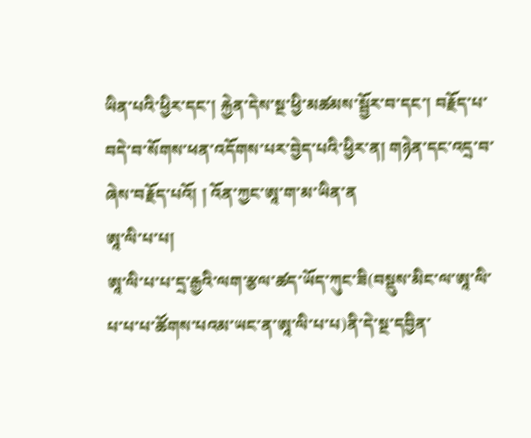ཡིན་པའི་ཕྱིར་དང་། རྐྱེན་དེས་སྔ་ཕྱི་མཚམས་སྦྱོར་བ་དང་། བརྗོད་པ་བདེ་བ་སོགས་ཕན་འདོགས་པར་བྱེད་པའི་ཕྱིར་ན། གཉེན་དང་འདྲ་བ་ཞེས་བརྗོད་པའོ། ། འོན་ཀྱང་ཨཱ་ག་མ་ཡིན་ན
ཨཱ་ལི་པ་པ།
ཨཱ་ལི་པ་པ་དྲ་རྒྱའི་ལག་རྩལ་ཚད་ཡོད་ཀུང་ཟི(བསྡུས་མིང་ལ་ཨཱ་ལི་པ་པ་པ་ཚོགས་པའམ་ཡང་ན་ཨཱ་ལི་པ་པ)ནི་དེ་སྔ་དབྱིན་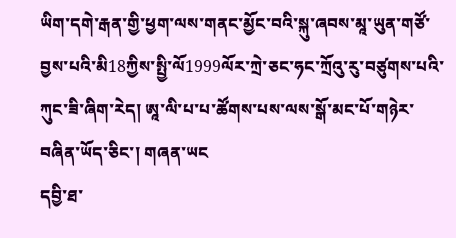ཡིག་དགེ་རྒན་གྱི་ཕྱག་ལས་གནང་མྱོང་བའི་སྐུ་ཞབས་མཱ་ཡུན་གཙོ་བྱས་པའི་མི18ཀྱིས་སྤྱི་ལོ1999ལོར་ཀྲེ་ཅང་ཧང་ཀྲོའུ་རུ་བཙུགས་པའི་ཀུང་ཟི་ཞིག་རེད། ཨཱ་ལི་པ་པ་ཚོགས་པས་ལས་སྒོ་མང་པོ་གཉེར་བཞིན་ཡོད་ཅིང་། གཞན་ཡང
དབྱི་ཐ་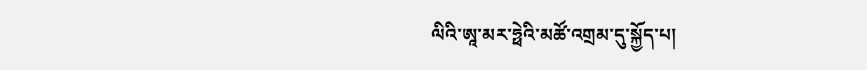ལིའི་ཨཱ་མར་ཧྥེའི་མཚོ་འགྲམ་དུ་སྐྱོད་པ།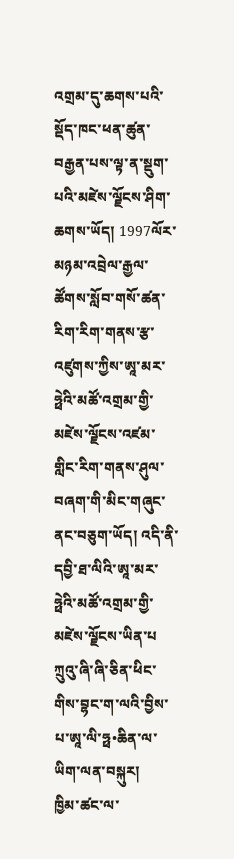འགྲམ་དུ་ཆགས་པའི་སྡོད་ཁང་ཕན་ཚུན་བརྒྱན་པས་ལྟ་ན་སྡུག་པའི་མཛེས་ལྗོངས་ཤིག་ཆགས་ཡོད། 1997ལོར་མཉམ་འབྲེལ་རྒྱལ་ཚོགས་སློབ་གསོ་ཚན་རིག་རིག་གནས་རྩ་འཛུགས་ཀྱིས་ཨཱ་མར་ཧྥེའི་མཚོ་འགྲམ་གྱི་མཛེས་ལྗོངས་འཛམ་གླིང་རིག་གནས་ཤུལ་བཞག་གི་མིང་གཞུང་ནང་བཅུག་ཡོད། འདི་ནི་དབྱི་ཐ་ལིའི་ཨཱ་མར་ཧྥེའི་མཚོ་འགྲམ་གྱི་མཛེས་ལྗོངས་ཡིན་པ
ཀྲུའུ་ཞི་ཞི་ཅིན་ཕིང་གིས་བྷང་ག་ལའི་བྱིས་པ་ཨཱ་ལི་ཧྥ•ཆིན་ལ་ཡིག་ལན་བསྐུར།
ཁྱིམ་ཚང་ལ་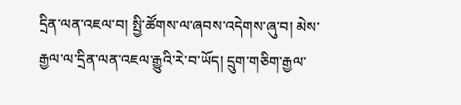དྲིན་ལན་འཇལ་བ། སྤྱི་ཚོགས་ལ་ཞབས་འདེགས་ཞུ་བ། མེས་རྒྱལ་ལ་དྲིན་ལན་འཇལ་རྒྱུའི་རེ་བ་ཡོད། དྲུག་གཅིག་རྒྱལ་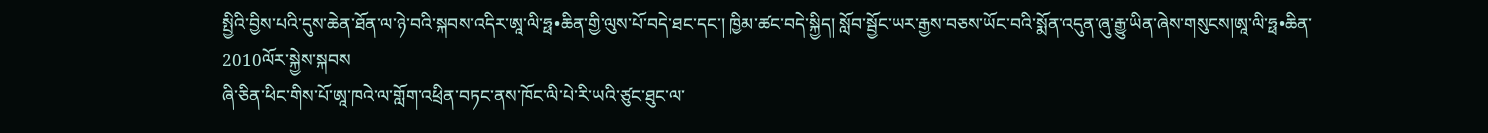སྤྱིའི་བྱིས་པའི་དུས་ཆེན་ཐོན་ལ་ཉེ་བའི་སྐབས་འདིར་ཨཱ་ལི་ཧྥ•ཆིན་གྱི་ལུས་པོ་བདེ་ཐང་དང་། ཁྱིམ་ཚང་བདེ་སྐྱིད། སློབ་སྦྱོང་ཡར་རྒྱས་བཅས་ཡོང་བའི་སྨོན་འདུན་ཞུ་རྒྱུ་ཡིན་ཞེས་གསུངས།ཨཱ་ལི་ཧྥ•ཆིན་2010ལོར་སྐྱེས་སྐབས
ཞི་ཅིན་ཕིང་གིས་པོ་ཨཱ་ཁའེ་ལ་གློག་འཕྲིན་བཏང་ནས་ཁོང་ལི་པེ་རི་ཡའི་ཙུང་ཐུང་ལ་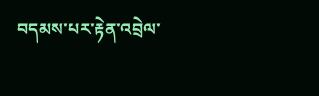བདམས་པར་རྟེན་འབྲེལ་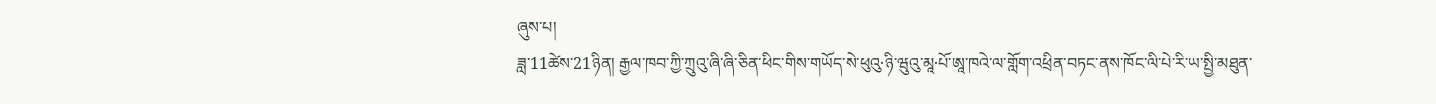ཞུས་པ།
ཟླ་11ཚེས་21ཉིན། རྒྱལ་ཁབ་ཀྱི་ཀྲུའུ་ཞི་ཞི་ཅིན་ཕིང་གིས་གཡོད་སེ་ཕུའུ·ཉི་ཝུའུ་མཱ·པོ་ཨཱ་ཁའེ་ལ་གློག་འཕྲིན་བཏང་ནས་ཁོང་ལི་པེ་རི་ཡ་སྤྱི་མཐུན་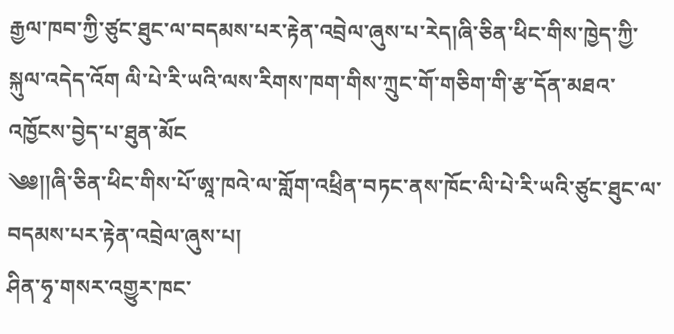རྒྱལ་ཁབ་ཀྱི་ཙུང་ཐུང་ལ་བདམས་པར་རྟེན་འབྲེལ་ཞུས་པ་རེད།ཞི་ཅིན་ཕིང་གིས་ཁྱེད་ཀྱི་སྐུལ་འདེད་འོག ལི་པེ་རི་ཡའི་ལས་རིགས་ཁག་གིས་ཀྲུང་གོ་གཅིག་གི་རྩ་དོན་མཐའ་འཁྱོངས་བྱེད་པ་ཐུན་མོང
༄༅།།ཞི་ཅིན་ཕིང་གིས་པོ་ཨཱ་ཁའེ་ལ་གློག་འཕྲིན་བཏང་ནས་ཁོང་ལི་པེ་རི་ཡའི་ཙུང་ཐུང་ལ་བདམས་པར་རྟེན་འབྲེལ་ཞུས་པ།
ཤིན་ཧྭ་གསར་འགྱུར་ཁང་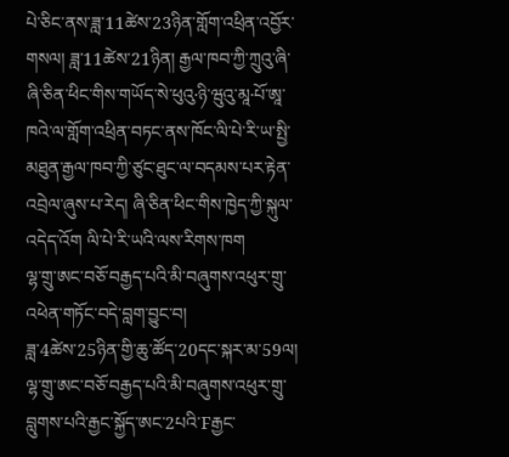པེ་ཅིང་ནས་ཟླ་11ཚེས་23ཉིན་གློག་འཕྲིན་འབྱོར་གསལ། ཟླ་11ཚེས་21ཉིན། རྒྱལ་ཁབ་ཀྱི་ཀྲུའུ་ཞི་ཞི་ཅིན་ཕིང་གིས་གཡོད་སེ་ཕུའུ·ཉི་ཝུའུ་མཱ·པོ་ཨཱ་ཁའེ་ལ་གློག་འཕྲིན་བཏང་ནས་ཁོང་ལི་པེ་རི་ཡ་སྤྱི་མཐུན་རྒྱལ་ཁབ་ཀྱི་ཙུང་ཐུང་ལ་བདམས་པར་རྟེན་འབྲེལ་ཞུས་པ་རེད། ཞི་ཅིན་ཕིང་གིས་ཁྱེད་ཀྱི་སྐུལ་འདེད་འོག ལི་པེ་རི་ཡའི་ལས་རིགས་ཁག
ལྷ་གྲུ་ཨང་བཅོ་བརྒྱད་པའི་མི་བཞུགས་འཕུར་གྲུ་འཕེན་གཏོང་བདེ་བླག་བྱུང་བ།
ཟླ་4ཚེས་25ཉིན་གྱི་ཆུ་ཚོད་20དང་སྐར་མ་59ལ། ལྷ་གྲུ་ཨང་བཅོ་བརྒྱད་པའི་མི་བཞུགས་འཕུར་གྲུ་བླུགས་པའི་རྒྱང་སྐྱོད་ཨང་2པའི་Fརྒྱང་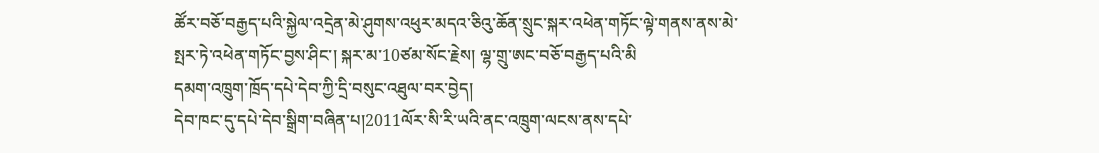ཚོར་བཅོ་བརྒྱད་པའི་སྐྱེལ་འདྲེན་མེ་ཤུགས་འཕུར་མདའ་ཅིའུ་ཆོན་སྲུང་སྐར་འཕེན་གཏོང་ལྟེ་གནས་ནས་མེ་སྤར་ཏེ་འཕེན་གཏོང་བྱས་ཤིང་། སྐར་མ་10ཙམ་སོང་རྗེས། ལྷ་གྲུ་ཨང་བཅོ་བརྒྱད་པའི་མི
དམག་འཁྲུག་ཁྲོད་དཔེ་དེབ་ཀྱི་དྲི་བསུང་འཐུལ་བར་བྱེད།
དེབ་ཁང་དུ་དཔེ་དེབ་སྒྲིག་བཞིན་པ།2011ལོར་སི་རི་ཡའི་ནང་འཁྲུག་ལངས་ནས་དཔེ་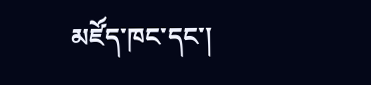མཛོད་ཁང་དང་།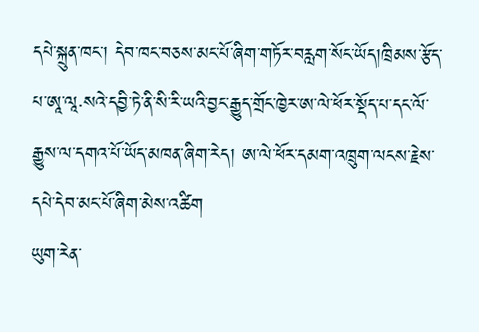དཔེ་སྐྲུན་ཁང་། དེབ་ཁང་བཅས་མང་པོ་ཞིག་གཏོར་བརླག་སོང་ཡོད།ཁྲིམས་རྩོད་པ་ཨཱ་ལཱ·སའེ་དབྱི་ཏེ་ནི་སི་རི་ཡའི་བྱང་རྒྱུད་གྲོང་ཁྱེར་ཨ་ལེ་ཕོར་སྡོད་པ་དང་ལོ་རྒྱུས་ལ་དགའ་པོ་ཡོད་མཁན་ཞིག་རེད། ཨ་ལེ་ཕོར་དམག་འཁྲུག་ལངས་རྗེས་དཔེ་དེབ་མང་པོ་ཞིག་མེས་འཚིག
ཡུག་རེན་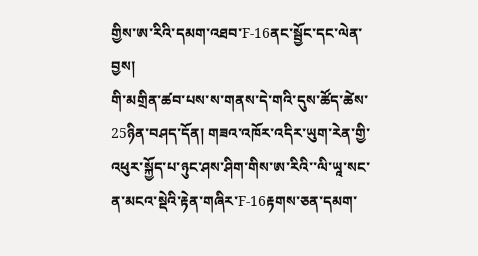གྱིས་ཨ་རིའི་དམག་འཐབ་F-16ནང་སྦྱོང་དང་ལེན་བྱས།
གི་མགྲིན་ཚབ་པས་ས་གནས་དེ་གའི་དུས་ཚོད་ཚེས་25ཉིན་བཤད་དོན། གཟའ་འཁོར་འདིར་ཡུག་རེན་གྱི་འཕུར་སྐྱོད་པ་ཉུང་ཤས་ཤིག་གིས་ཨ་རིའི་་ལི་ཡཱ་སང་ན་མངའ་སྡེའི་རྟེན་གཞིར་F-16རྟགས་ཅན་དམག་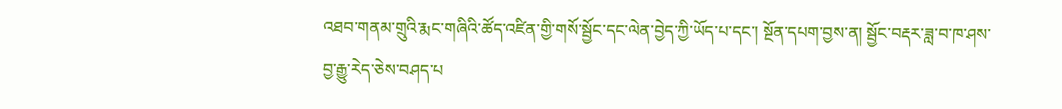འཐབ་གནམ་གྲུའི་རྨང་གཞིའི་ཚོད་འཛིན་གྱི་གསོ་སྦྱོང་དང་ལེན་བྱེད་ཀྱི་ཡོད་པ་དང་། སྔོན་དཔག་བྱས་ན། སྦྱོང་བརྡར་ཟླ་བ་ཁ་ཤས་བྱ་རྒྱུ་རེད་ཅེས་བཤད་པ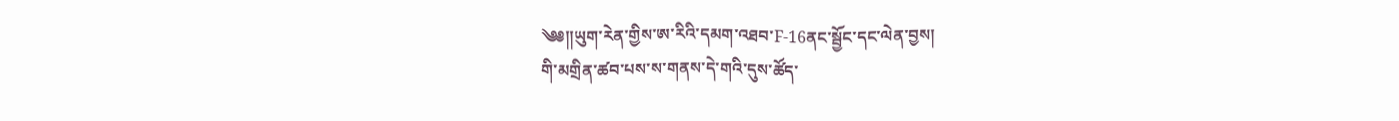༄༅།།ཡུག་རེན་གྱིས་ཨ་རིའི་དམག་འཐབ་F-16ནང་སྦྱོང་དང་ལེན་བྱས།
གི་མགྲིན་ཚབ་པས་ས་གནས་དེ་གའི་དུས་ཚོད་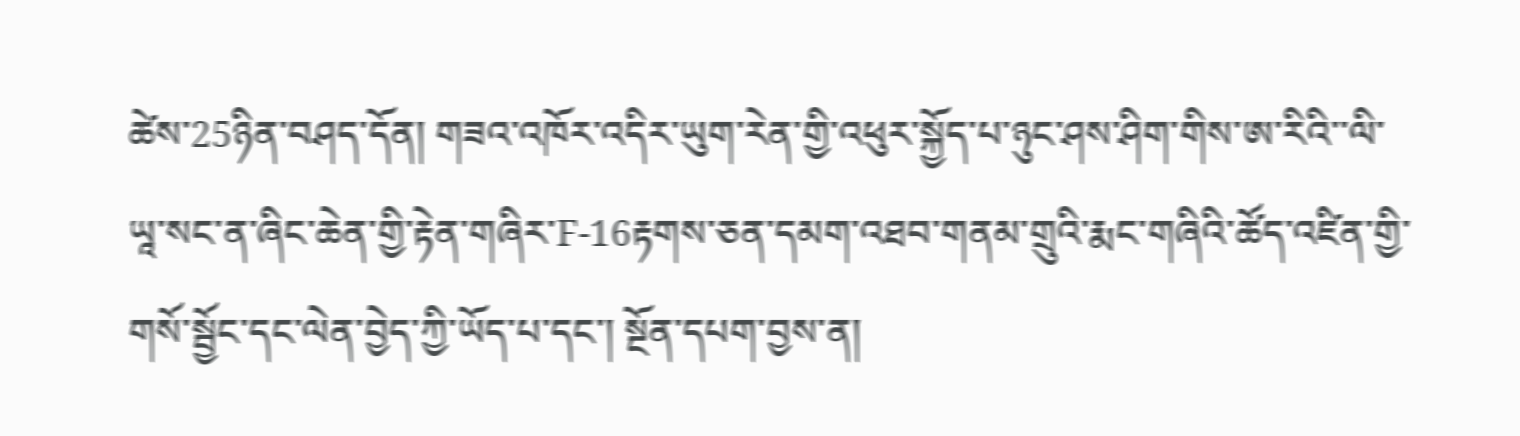ཚེས་25ཉིན་བཤད་དོན། གཟའ་འཁོར་འདིར་ཡུག་རེན་གྱི་འཕུར་སྐྱོད་པ་ཉུང་ཤས་ཤིག་གིས་ཨ་རིའི་་ལི་ཡཱ་སང་ན་ཞིང་ཆེན་གྱི་རྟེན་གཞིར་F-16རྟགས་ཅན་དམག་འཐབ་གནམ་གྲུའི་རྨང་གཞིའི་ཚོད་འཛིན་གྱི་གསོ་སྦྱོང་དང་ལེན་བྱེད་ཀྱི་ཡོད་པ་དང་། སྔོན་དཔག་བྱས་ན།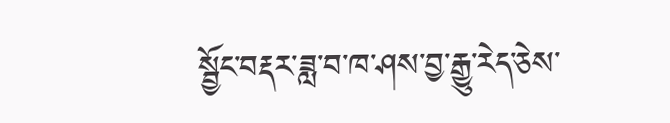སྦྱོང་བརྡར་ཟླ་བ་ཁ་ཤས་བྱ་རྒྱུ་རེད་ཅེས་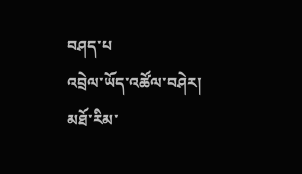བཤད་པ
འབྲེལ་ཡོད་འཚོལ་བཤེར།
མཐོ་རིམ་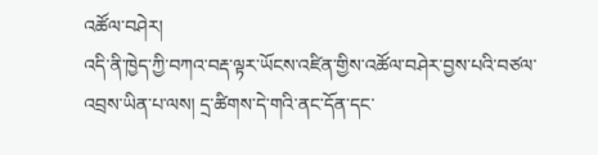འཚོལ་བཤེར།
འདི་ནི་ཁྱེད་ཀྱི་བཀའ་བརྡ་ལྟར་ཡོངས་འཛིན་གྱིས་འཚོལ་བཤེར་བྱས་པའི་བཙལ་འབྲས་ཡིན་པ་ལས། དྲ་ཚིགས་དེ་གའི་ནང་དོན་དང་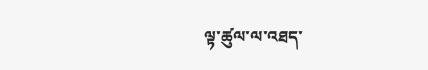ལྟ་ཚུལ་ལ་འཐད་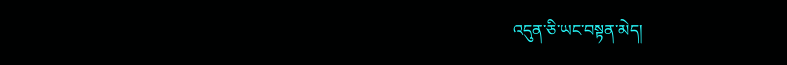འདུན་ཅི་ཡང་བསྟན་མེད།